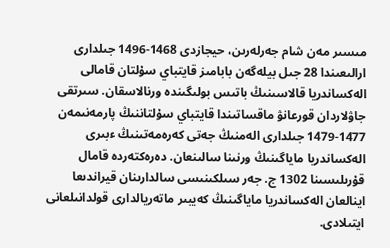مىسىر مەن شام جەرلەرىن، حيجازدى 1468-1496 جىلدارى ارالىعىندا 28 جىل بيلەگەن بابامىز قايتباي سۇلتان قامالى الەكساندريا قالاسىنىڭ باتىس بولىگىندە ورنالاسقان. سىرتقى جاۋلاردان قورعانۋ ماقساتىندا قايتباي سۇلتاننىڭ پارمەنىمەن 1477-1479 جىلدارى الەمنىڭ جەتى كەرەمەتىنىڭ ءبىرى الەكساندريا ماياگىنىڭ ورنىنا سالىنعان. دەرەكتەردە قامال قۇرىلىسىنا 1302 ج. جەر سىلكىنىسى سالدارىنان قيراندىعا اينالعان الەكساندريا ماياگىنىڭ كەيبىر ماتەريالدارى قولدانىلعانى ايتىلادى.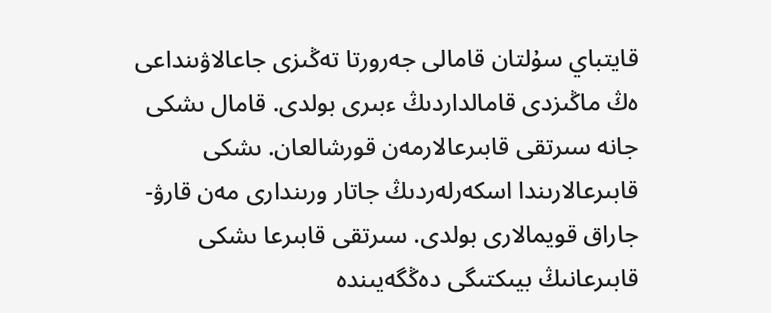قايتباي سۇلتان قامالى جەرورتا تەڭىزى جاعالاۋىنداعى ەڭ ماڭىزدى قامالداردىڭ ءبىرى بولدى. قامال ىشكى جانە سىرتقى قابىرعالارمەن قورشالعان. ىشكى قابىرعالارىندا اسكەرلەردىڭ جاتار ورىندارى مەن قارۋ-جاراق قويمالارى بولدى. سىرتقى قابىرعا ىشكى قابىرعانىڭ بيىكتىگى دەڭگەيىندە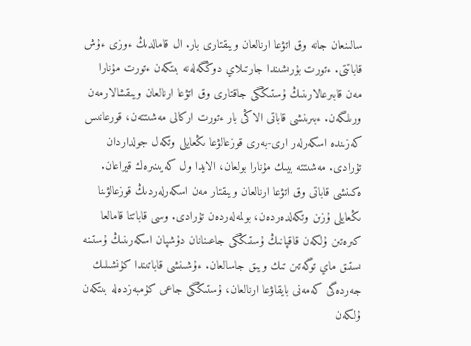سالىنعان جانە وق اتۋعا ارنالعان ويىقتارى بار. ال قامالدىڭ ءوزى ءۇش قاباتتى. ءتورت بۇرىشىندا جارتىلاي دوڭگەلەنە بىتكەن ءتورت مۇنارا مەن قابىرعالارىنىڭ ۇستىڭگى جاقتارى وق اتۋعا ارنالعان ويىقشالارمەن ورىلگەن. ءبىرىنشى قاباتى الاڭى بار ءتورت اركالى مەشىتتەن، قورعانىس كەزىندە اسكەرلەر ارى-بەرى قوزعالۋعا ىڭعايلى وتكەل جولداردان تۇرادى. مەشىتتە بيىك مۇنارا بولعان، الايدا ول كەيىنىرەك قيراعان. ەكىنشى قاباتى وق اتۋعا ارنالعان ويىقتار مەن اسكەرلەردىڭ قوزعالۋىنا ىڭعايلى ۇزىن وتكەلدەردەن، بولمەلەردەن تۇرادى. وسى قاباتتا قامالعا كىرەتىن ۇلكەن قاقپانىڭ ۇستىڭگى جاعىنانان دۇشپان اسكەرىنىڭ ۇستىنە ىستىق ماي توگەتىن تىك ويىق جاسالعان. ءۇشىنشى قاباتىندا كۇنشىلىك جەردەگى كەمەنى بايقاۋعا ارنالعان، ۇستىڭگى جاعى كۇمبەزدەلە بىتكەن ۇلكەن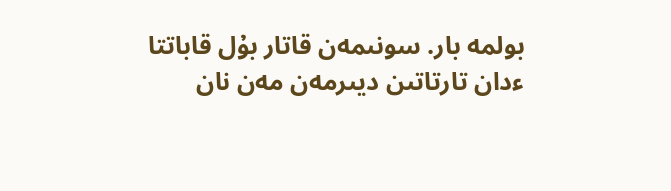بولمە بار. سونىمەن قاتار بۇل قاباتتا ءدان تارتاتىن ديىرمەن مەن نان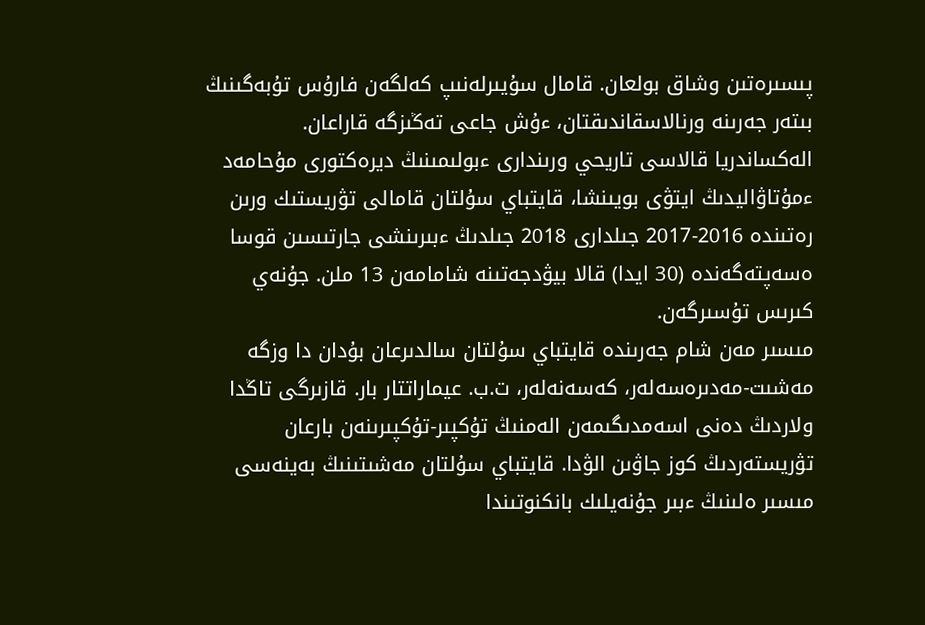پىسىرەتىن وشاق بولعان. قامال سۇيىرلەنىپ كەلگەن فارۇس تۇبەگىنىڭ بىتەر جەرىنە ورنالاسقاندىقتان، ءۇش جاعى تەڭىزگە قاراعان.
الەكساندريا قالاسى تاريحي ورىندارى ءبولىمىنىڭ ديرەكتورى مۇحامەد ءمۇتاۋاليدىڭ ايتۋى بويىنشا، قايتباي سۇلتان قامالى تۋريستىك ورىن رەتىندە 2016-2017 جىلدارى 2018 جىلدىڭ ءبىرىنشى جارتىسىن قوسا ەسەپتەگەندە (30 ايدا) قالا بيۋدجەتىنە شامامەن 13 ملن. جۇنەي كىرىس تۇسىرگەن.
مىسىر مەن شام جەرىندە قايتباي سۇلتان سالدىرعان بۇدان دا وزگە مەشىت-مەدىرەسەلەر، كەسەنەلەر، ت.ب. عيماراتتار بار. قازىرگى تاڭدا ولاردىڭ دەنى اسەمدىگىمەن الەمنىڭ تۇكپىر-تۇكپىرىنەن بارعان تۋريستەردىڭ كوز جاۋىن الۋدا. قايتباي سۇلتان مەشىتىنىڭ بەينەسى مىسىر ەلىنىڭ ءبىر جۇنەيلىك بانكنوتىندا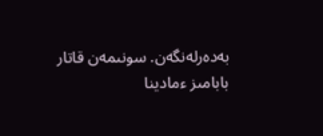بەدەرلەنگەن. سونىمەن قاتار بابامىز ءمادينا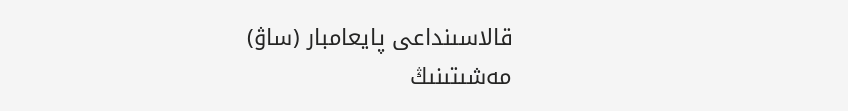قالاسىنداعى پايعامبار (ساۋ) مەشىتىنىڭ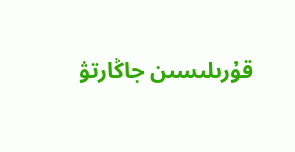قۇرىلىسىن جاڭارتۋ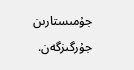جۇمىستارىن جۇرگىزگەن.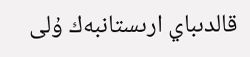قالدىباي ارىستانبەك ۇلى